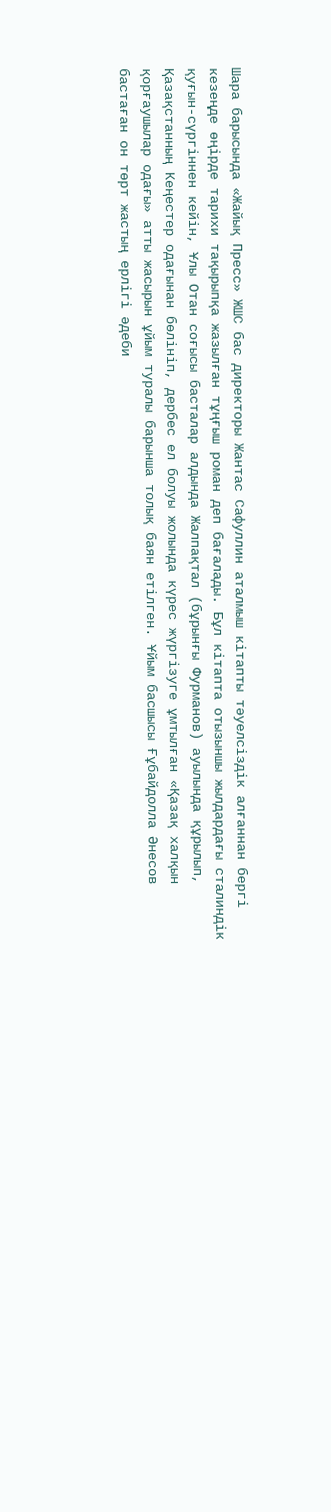Шара барысында «Жайық Пресс» ЖШС бас директоры Жантас Сафуллин аталмыш кітапты тәуелсіздік алғаннан бергі кезеңде өңірде тарихи тақырыпқа жазылған тұңғыш роман деп бағалады. Бұл кітапта отызыншы жылдардағы сталиндік қуғын-сүргіннен кейін, Ұлы Отан соғысы басталар алдында Жалпақтал (бұрынғы Фурманов) ауылында құрылып, Қазақстанның Кеңестер одағынан бөлініп, дербес ел болуы жолында күрес жүргізуге ұмтылған «Қазақ халқын қорғаушылар одағы» атты жасырын ұйым туралы барынша толық баян етілген. Ұйым басшысы Ғұбайдолла Әнесов бастаған он төрт жастың ерлігі әдеби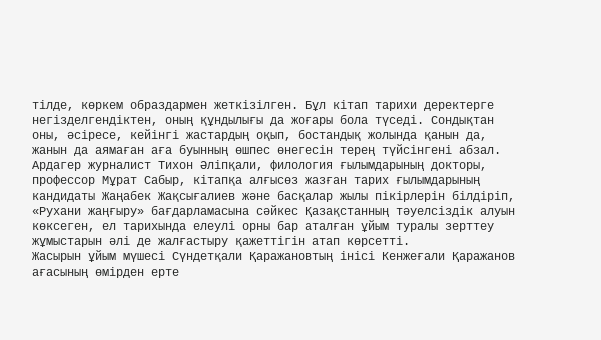тілде, көркем образдармен жеткізілген. Бұл кітап тарихи деректерге негізделгендіктен, оның құндылығы да жоғары бола түседі. Сондықтан оны, әсіресе, кейінгі жастардың оқып, бостандық жолында қанын да, жанын да аямаған аға буынның өшпес өнегесін терең түйсінгені абзал.
Ардагер журналист Тихон Әліпқали, филология ғылымдарының докторы, профессор Мұрат Сабыр, кітапқа алғысөз жазған тарих ғылымдарының кандидаты Жаңабек Жақсығалиев және басқалар жылы пікірлерін білдіріп, «Рухани жаңғыру» бағдарламасына сәйкес Қазақстанның тәуелсіздік алуын көксеген, ел тарихында елеулі орны бар аталған ұйым туралы зерттеу жұмыстарын әлі де жалғастыру қажеттігін атап көрсетті.
Жасырын ұйым мүшесі Сүндетқали Қаражановтың інісі Кенжеғали Қаражанов ағасының өмірден ерте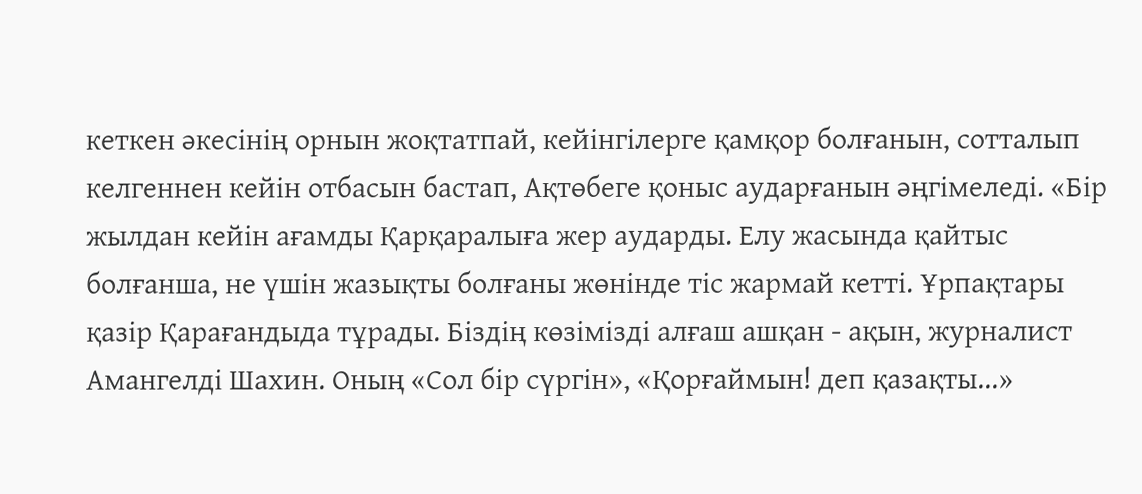кеткен әкесінің орнын жоқтатпай, кейінгілерге қамқор болғанын, сотталып келгеннен кейін отбасын бастап, Ақтөбеге қоныс аударғанын әңгімеледі. «Бір жылдан кейін ағамды Қарқаралыға жер аударды. Елу жасында қайтыс болғанша, не үшін жазықты болғаны жөнінде тіс жармай кетті. Ұрпақтары қазір Қарағандыда тұрады. Біздің көзімізді алғаш ашқан - ақын, журналист Амангелді Шахин. Оның «Сол бір сүргін», «Қорғаймын! деп қазақты...»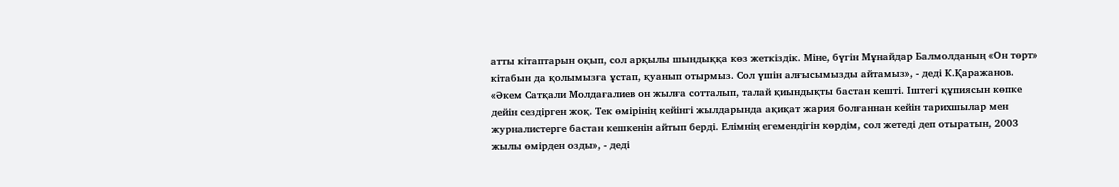атты кітаптарын оқып, сол арқылы шындыққа көз жеткіздік. Міне, бүгін Мұнайдар Балмолданың «Он төрт» кітабын да қолымызға ұстап, қуанып отырмыз. Сол үшін алғысымызды айтамыз», - деді К.Қаражанов.
«Әкем Сатқали Молдағалиев он жылға сотталып, талай қиындықты бастан кешті. Іштегі құпиясын көпке дейін сездірген жоқ. Тек өмірінің кейінгі жылдарында ақиқат жария болғаннан кейін тарихшылар мен журналистерге бастан кешкенін айтып берді. Елімнің егемендігін көрдім, сол жетеді деп отыратын, 2003 жылы өмірден озды», - деді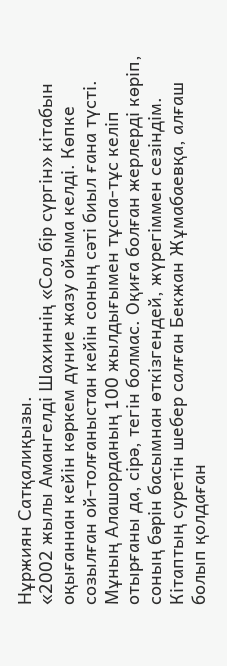Нұржиян Сатқалиқызы.
«2002 жылы Амангелді Шахиннің «Сол бір сүргін» кітабын оқығаннан кейін көркем дүние жазу ойыма келді. Көпке созылған ой-толғаныстан кейін соның сәті биыл ғана түсті. Мұның Алашорданың 100 жылдығымен тұспа-тұс келіп отырғаны да, сірә, тегін болмас. Оқиға болған жерлерді көріп, соның бәрін басымнан өткізгендей, жүрегіммен сезіндім. Кітаптың суретін шебер салған Бекжан Жұмабаевқа, алғаш болып қолдаған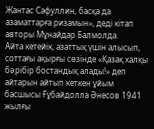Жантас Сафуллин, басқа да азаматтарға ризамын», деді кітап авторы Мұнайдар Балмолда.
Айта кетейік, азаттық үшін алысып, соттағы ақырғы сөзінде «Қазақ халқы бәрібір бостандық алады!» деп айтарын айтып кеткен ұйым басшысы Ғұбайдолла Әнесов 1941 жылғы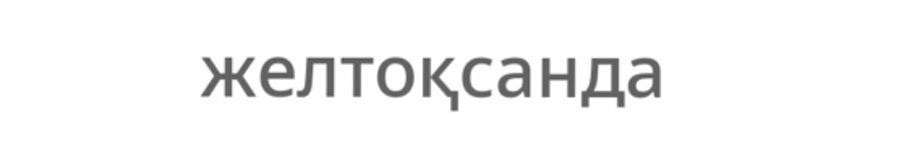желтоқсанда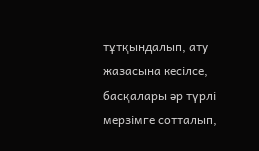тұтқындалып, ату жазасына кесілсе, басқалары әр түрлі мерзімге сотталып,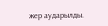жер аударылды.